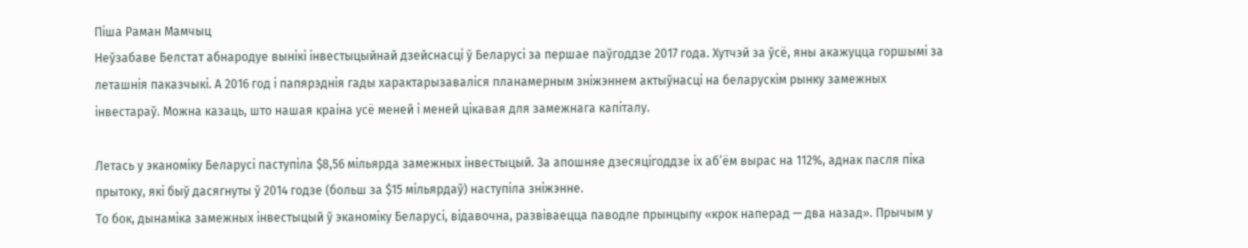Піша Раман Мамчыц
Неўзабаве Белстат абнародуе вынікі інвестыцыйнай дзейснасці ў Беларусі за першае паўгоддзе 2017 года. Хутчэй за ўсё, яны акажуцца горшымі за леташнія паказчыкі. А 2016 год і папярэднія гады характарызаваліся планамерным зніжэннем актыўнасці на беларускім рынку замежных інвестараў. Можна казаць, што нашая краіна усё меней і меней цікавая для замежнага капіталу.

Летась у эканоміку Беларусі паступіла $8,56 мільярда замежных інвестыцый. За апошняе дзесяцігоддзе іх аб’ём вырас на 112%, аднак пасля піка прытоку, які быў дасягнуты ў 2014 годзе (больш за $15 мільярдаў) наступіла зніжэнне.
То бок, дынаміка замежных інвестыцый ў эканоміку Беларусі, відавочна, развіваецца паводле прынцыпу «крок наперад — два назад». Прычым у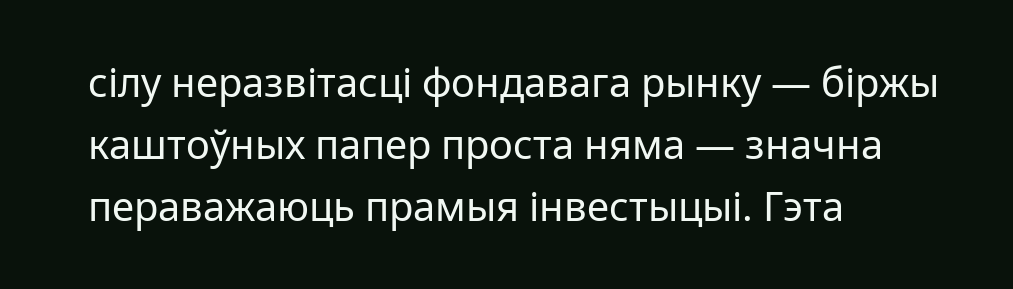сілу неразвітасці фондавага рынку — біржы каштоўных папер проста няма — значна пераважаюць прамыя інвестыцыі. Гэта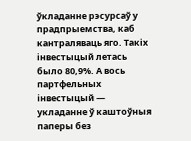ўкладанне рэсурсаў у прадпрыемства, каб кантраляваць яго. Такіх інвестыцый летась было 80,9%. А вось партфельных інвестыцый — укладанне ў каштоўныя паперы без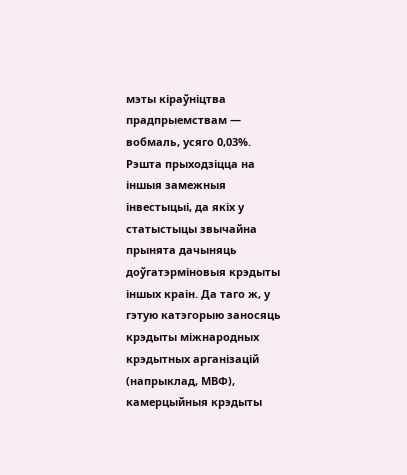мэты кіраўніцтва прадпрыемствам — вобмаль, усяго 0,03%.
Рэшта прыходзіцца на іншыя замежныя інвестыцыі, да якіх у статыстыцы звычайна прынята дачыняць доўгатэрміновыя крэдыты іншых краін. Да таго ж, у гэтую катэгорыю заносяць крэдыты міжнародных крэдытных арганізацій (напрыклад, МВФ), камерцыйныя крэдыты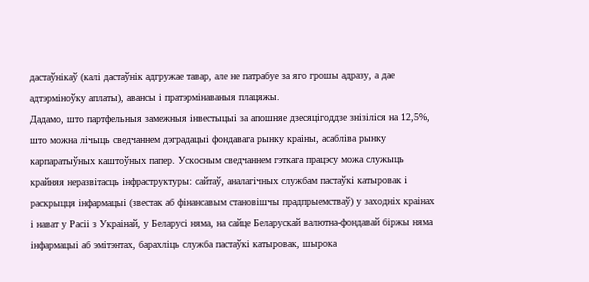дастаўнікаў (калі дастаўнік адгружае тавар, але не патрабуе за яго грошы адразу, а дае адтэрміноўку аплаты), авансы і пратэрмінаваныя плацяжы.
Дадамо, што партфельныя замежныя інвестыцыі за апошняе дзесяцігоддзе знізіліся на 12,5%, што можна лічыць сведчаннем дэградацыі фондавага рынку краіны, асабліва рынку карпаратыўных каштоўных папер. Ускосным сведчаннем гэткага працэсу можа служыць крайняя неразвітасць інфраструктуры: сайтаў, аналагічных службам пастаўкі катыровак і раскрыцця інфармацыі (звестак аб фінансавым становішчы прадпрыемстваў) у заходніх краінах і нават у Расіі з Украінай, у Беларусі няма, на сайце Беларускай валютна-фондавай біржы няма інфармацыі аб эмітэнтах, барахліць служба пастаўкі катыровак, шырока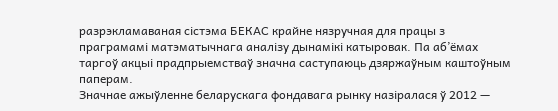разрэкламаваная сістэма БЕКАС крайне нязручная для працы з праграмамі матэматычнага аналізу дынамікі катыровак. Па аб’ёмах таргоў акцыі прадпрыемстваў значна саступаюць дзяржаўным каштоўным паперам.
Значнае ажыўленне беларускага фондавага рынку назіралася ў 2012 —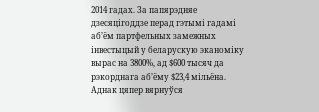2014 гадах. За папярэдняе дзесяцігоддзе перад гэтымі гадамі аб’ём партфельных замежных інвестыцый у беларускую эканоміку вырас на 3800%, ад $600 тысяч да рэкорднага аб’ёму $23,4 мільёна. Аднак цяпер вярнуўся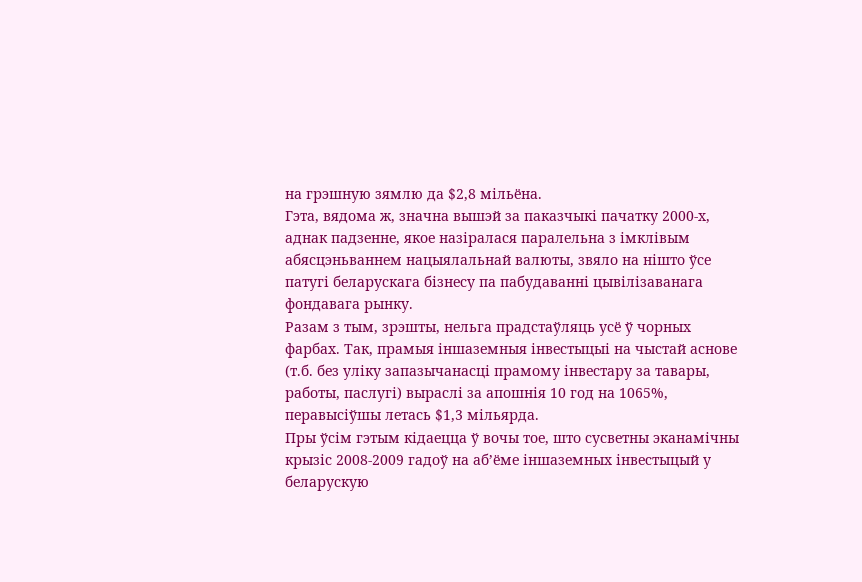на грэшную зямлю да $2,8 мільёна.
Гэта, вядома ж, значна вышэй за паказчыкі пачатку 2000-х, аднак падзенне, якое назіралася паралельна з імклівым абясцэньваннем нацыялальнай валюты, звяло на нішто ўсе патугі беларускага бізнесу па пабудаванні цывілізаванага фондавага рынку.
Разам з тым, зрэшты, нельга прадстаўляць усё ў чорных фарбах. Так, прамыя іншаземныя інвестыцыі на чыстай аснове (т.б. без уліку запазычанасці прамому інвестару за тавары, работы, паслугі) выраслі за апошнія 10 год на 1065%, перавысіўшы летась $1,3 мільярда.
Пры ўсім гэтым кідаецца ў вочы тое, што сусветны эканамічны крызіс 2008-2009 гадоў на аб’ёме іншаземных інвестыцый у беларускую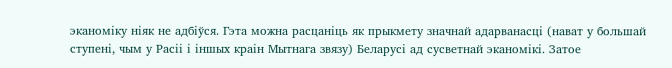эканоміку ніяк не адбіўся. Гэта можна расцаніць як прыкмету значнай адарванасці (нават у большай ступені, чым у Расіі і іншых краін Мытнага звязу) Беларусі ад сусветнай эканомікі. Затое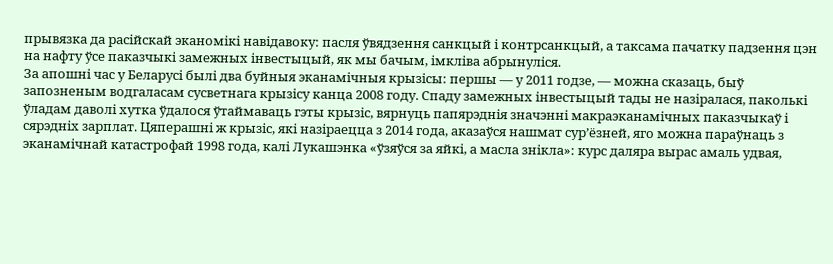прывязка да расійскай эканомікі навідавоку: пасля ўвядзення санкцый і контрсанкцый, а таксама пачатку падзення цэн на нафту ўсе паказчыкі замежных інвестыцый, як мы бачым, імкліва абрынуліся.
За апошні час у Беларусі былі два буйныя эканамічныя крызісы: першы — у 2011 годзе, — можна сказаць, быў запозненым водгаласам сусветнага крызісу канца 2008 году. Спаду замежных інвестыцый тады не назіралася, паколькі ўладам даволі хутка ўдалося ўтаймаваць гэты крызіс, вярнуць папярэднія значэнні макраэканамічных паказчыкаў і сярэдніх зарплат. Цяперашні ж крызіс, які назіраецца з 2014 года, аказаўся нашмат сур’ёзней, яго можна параўнаць з эканамічнай катастрофай 1998 года, калі Лукашэнка «ўзяўся за яйкі, а масла знікла»: курс даляра вырас амаль удвая,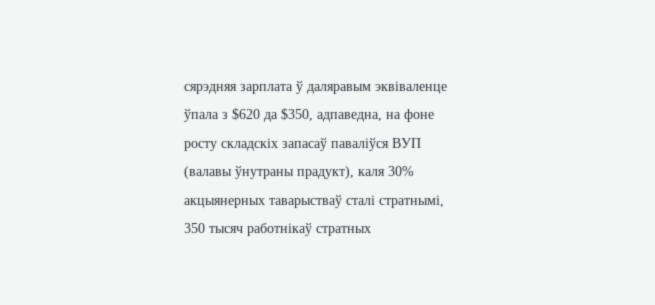сярэдняя зарплата ў даляравым эквіваленце ўпала з $620 да $350, адпаведна, на фоне росту складскіх запасаў паваліўся ВУП (валавы ўнутраны прадукт), каля 30% акцыянерных таварыстваў сталі стратнымі, 350 тысяч работнікаў стратных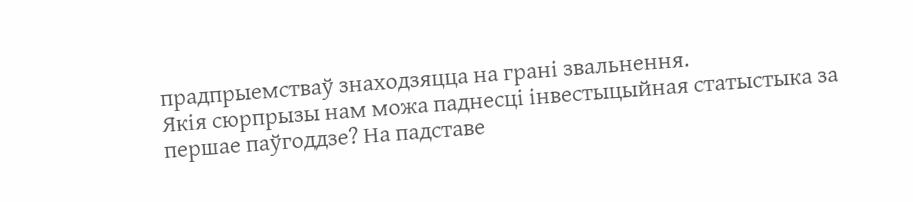прадпрыемстваў знаходзяцца на грані звальнення.
Якія сюрпрызы нам можа паднесці інвестыцыйная статыстыка за першае паўгоддзе? На падставе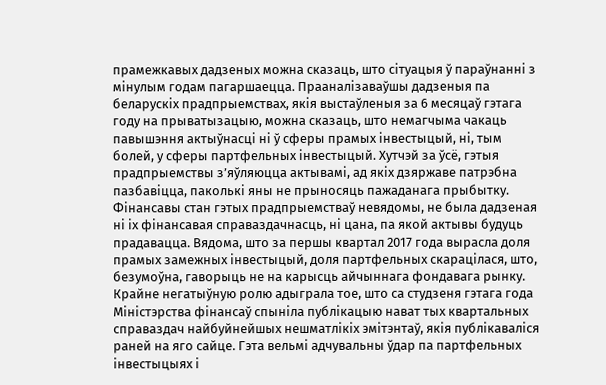прамежкавых дадзеных можна сказаць, што сітуацыя ў параўнанні з мінулым годам пагаршаецца. Прааналізаваўшы дадзеныя па беларускіх прадпрыемствах, якія выстаўленыя за 6 месяцаў гэтага году на прыватызацыю, можна сказаць, што немагчыма чакаць павышэння актыўнасці ні ў сферы прамых інвестыцый, ні, тым болей, у сферы партфельных інвестыцый. Хутчэй за ўсё, гэтыя прадпрыемствы з’яўляюцца актывамі, ад якіх дзяржаве патрэбна пазбавіцца, паколькі яны не прыносяць пажаданага прыбытку. Фінансавы стан гэтых прадпрыемстваў невядомы, не была дадзеная ні іх фінансавая справаздачнасць, ні цана, па якой актывы будуць прадавацца. Вядома, што за першы квартал 2017 года вырасла доля прамых замежных інвестыцый, доля партфельных скарацілася, што, безумоўна, гаворыць не на карысць айчыннага фондавага рынку. Крайне негатыўную ролю адыграла тое, што са студзеня гэтага года Міністэрства фінансаў спыніла публікацыю нават тых квартальных справаздач найбуйнейшых нешматлікіх эмітэнтаў, якія публікаваліся раней на яго сайце. Гэта вельмі адчувальны ўдар па партфельных інвестыцыях і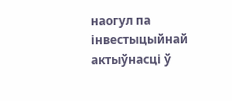наогул па інвестыцыйнай актыўнасці ў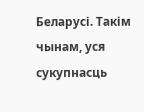Беларусі. Такім чынам, уся сукупнасць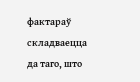фактараў складваецца да таго, што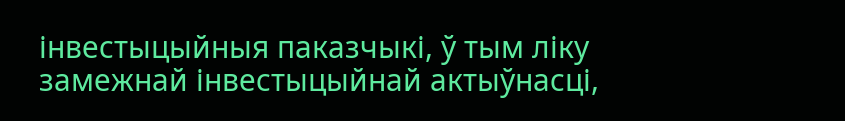інвестыцыйныя паказчыкі, ў тым ліку замежнай інвестыцыйнай актыўнасці,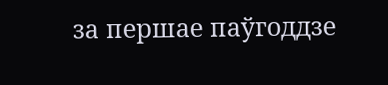за першае паўгоддзе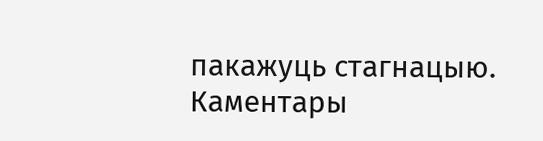пакажуць стагнацыю.
Каментары